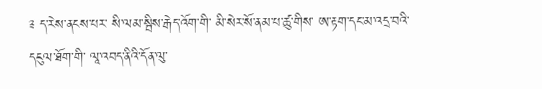༉ ད་རེས་ནངས་པར་ སི་ལམ་སྦིས་རྒེད་འོག་གི་ མི་སེར་སོ་ནམ་པ་ཚུ་གིས་ ཨ་རྟག་དང་མ་འདྲ་བའི་ དངུལ་ཐོག་གི་ ལཱ་འབད་ནིའི་དོན་ལུ་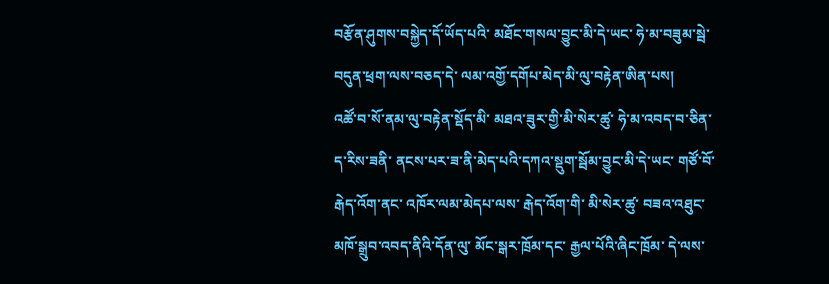བརྩོན་ཤུགས་བསྐྱེད་དོ་ཡོད་པའི་ མཐོང་གསལ་བྱུང་མི་དེ་ཡང་ ཧེ་མ་བཟུམ་སྦེ་ བདུན་ཕྲག་ལས་བཅད་དེ་ ལམ་འགྱོ་དགོཔ་མེད་མི་ལུ་བརྟེན་ཨིན་པས།
འཚོ་བ་སོ་ནམ་ལུ་བརྟེན་སྡོད་མི་ མཐའ་ཟུར་གྱི་མི་སེར་ཚུ་ ཧེ་མ་འབད་བ་ཅིན་ ད་རིས་ཟནི་ ནངས་པར་ཟ་ནི་མེད་པའི་དཀའ་སྡུག་སྦོམ་བྱུང་མི་དེ་ཡང་ གཙོ་བོ་ རྒེད་འོག་ནང་ འཁོར་ལམ་མེདཔ་ལས་ རྒེད་འོག་གི་ མི་སེར་ཚུ་ བཟའ་འཐུང་མཁོ་སྒྲུབ་འབད་ནིའི་དོན་ལུ་ མོང་སྒར་ཁྲོམ་དང་ རྒྱལ་པོའི་ཞིང་ཁྲོམ་ དེ་ལས་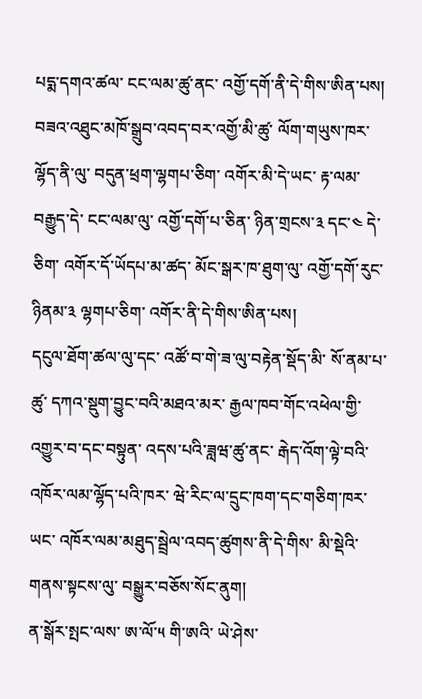པདྨ་དགའ་ཚལ་ ངང་ལམ་ཚུ་ནང་ འགྱོ་དགོ་ནི་དེ་གིས་ཨིན་པས།
བཟའ་འཐུང་མཁོ་སྒྲུབ་འབད་བར་འགྱོ་མི་ཚུ་ ལོག་གཡུས་ཁར་ལྷོད་ནི་ལུ་ བདུན་ཕྲག་ལྷགཔ་ཅིག་ འགོར་མི་དེ་ཡང་ རྟ་ལམ་བརྒྱུད་དེ་ ངང་ལམ་ལུ་ འགྱོ་དགོ་པ་ཅིན་ ཉིན་གྲངས་༣ དང་༤ དེ་ཅིག་ འགོར་དོ་ཡོདཔ་མ་ཚད་ མོང་སྒར་ཁ་ཐུག་ལུ་ འགྱོ་དགོ་རུང་ ཉིནམ་༣ ལྷགཔ་ཅིག་ འགོར་ནི་དེ་གིས་ཨིན་པས།
དངུལ་ཐོག་ཚལ་ལུ་དང་ འཚོ་བ་གེ་ཟ་ལུ་བརྟེན་སྡོད་མི་ སོ་ནམ་པ་ཚུ་ དཀའ་སྡུག་བྱུང་བའི་མཐའ་མར་ རྒྱལ་ཁབ་གོང་འཕེལ་གྱི་ འགྱུར་བ་དང་བསྟུན་ འདས་པའི་ཟླཝ་ཚུ་ནང་ རྒེད་འོག་ལྟེ་བའི་འཁོར་ལམ་ལྷོད་པའི་ཁར་ ཝེ་རིང་ལ་དྲུང་ཁག་དང་གཅིག་ཁར་ཡང་ འཁོར་ལམ་མཐུད་སྦྲེལ་འབད་ཚུགས་ནི་དེ་གིས་ མི་སྡེའི་གནས་སྟངས་ལུ་ བསྒྱུར་བཅོས་སོང་ནུག།
ན་སྒོར་སྤང་ལས་ ཨ་ལོ་༥ གི་ཨའི་ ཡེ་ཤེས་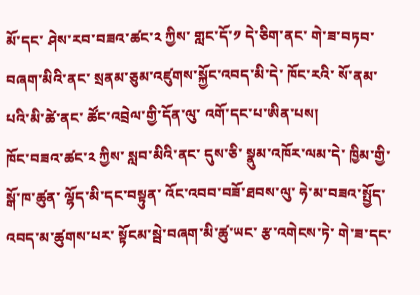མོ་དང་ ཤེས་རབ་བཟའ་ཚང་༢ ཀྱིས་ གླང་དོ་༡ དེ་ཅིག་ནང་ གེ་ཟ་བཏབ་བཞག་མིའི་ནང་ སྲནམ་ཅུམ་འཛུགས་སྐྱོང་འབད་མི་དེ་ ཁོང་རའི་ སོ་ནམ་པའི་མི་ཚེ་ནང་ ཚོང་འབྲེལ་གྱི་དོན་ལུ་ འགོ་དང་པ་ཨིན་པས།
ཁོང་བཟའ་ཚང་༢ ཀྱིས་ སླབ་མིའི་ནང་ དུས་ཅི་ སྣུམ་འཁོར་ལམ་དེ་ ཁྱིམ་གྱི་སྒོ་ཁ་ཚུན་ ལྷོད་མི་དང་བསྟུན་ འོང་འབབ་བཟོ་ཐབས་ལུ་ ཧེ་མ་བཟའ་སྤྱོད་འབད་མ་ཚུགས་པར་ སྟོངམ་སྦེ་བཞག་མི་ཚུ་ཡང་ རྩ་འགེངས་ཏེ་ གེ་ཟ་དང་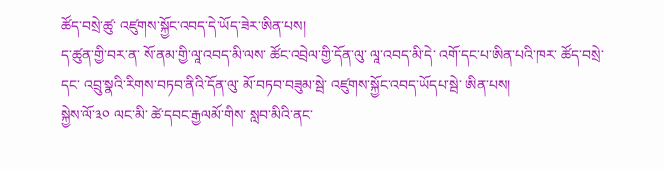ཚོད་བསྲེ་ཚུ་ འཛུགས་སྐྱོང་འབད་དེ་ཡོད་ཟེར་ཨིན་པས།
ད་ཚུན་གྱི་བར་ན་ སོ་ནམ་གྱི་ལཱ་འབད་མི་ལས་ ཚོང་འབྲེལ་གྱི་དོན་ལུ་ ལཱ་འབད་མི་དེ་ འགོ་དང་པ་ཨིན་པའི་ཁར་ ཚོད་བསྲེ་དང་ འབྲུ་སྣའི་རིགས་བཏབ་ནིའི་དོན་ལུ་ མོ་བཏབ་བཟུམ་སྦེ་ འཛུགས་སྐྱོང་འབད་ཡོདཔ་སྦེ་ ཨིན་པས།
སྐྱེས་ལོ་༣༠ ལང་མི་ ཚེ་དབང་རྒྱལམོ་གིས་ སླབ་མིའི་ནང་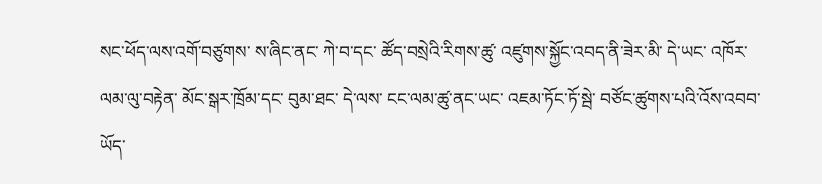སང་ཕོད་ལས་འགོ་བཙུགས་ ས་ཞིང་ནང་ ཀེ་བ་དང་ ཚོད་བསྲེའི་རིགས་ཚུ་ འཛུགས་སྐྱོང་འབད་ནི་ཟེར་མི་ དེ་ཡང་ འཁོར་ལམ་ལུ་བརྟེན་ མོང་སྒར་ཁྲོམ་དང་ བུམ་ཐང་ དེ་ལས་ ངང་ལམ་ཚུ་ནང་ཡང་ འཇམ་ཏོང་ཏོ་སྦེ་ བཙོང་ཚུགས་པའི་འོས་འབབ་ ཡོད་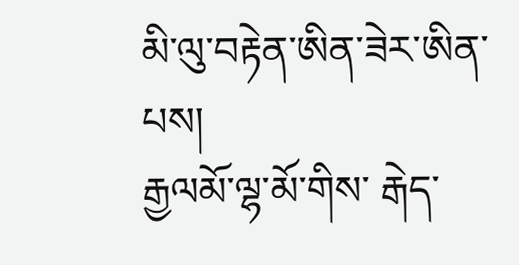མི་ལུ་བརྟེན་ཨིན་ཟེར་ཨིན་པས།
རྒྱལམོ་ལྷ་མོ་གིས་ རྒེད་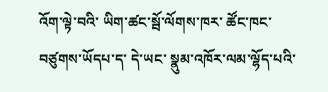འོག་ལྟེ་བའི་ ཡིག་ཚང་སྦོ་ལོགས་ཁར་ ཚོང་ཁང་བཙུགས་ཡོདཔ་ད་ དེ་ཡང་ སྣུམ་འཁོར་ལམ་ལྷོད་པའི་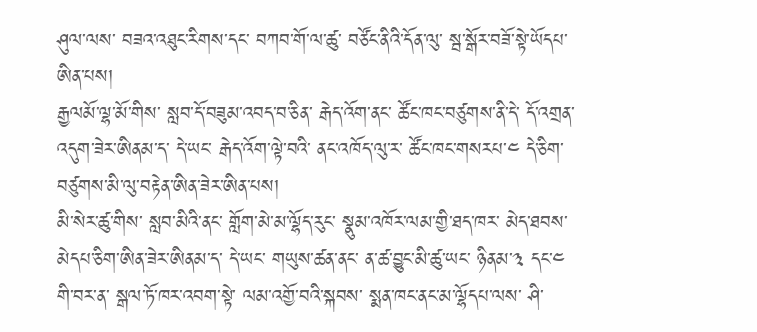ཤུལ་ལས་ བཟའ་འཐུང་རིགས་དང་ བཀབ་གོ་ལ་ཚུ་ བཙོང་ནིའི་དོན་ལུ་ སྦ་སྒོར་བཟོ་སྟེ་ཡོདཔ་ཨིན་པས།
རྒྱལམོ་ལྷ་མོ་གིས་ སླབ་དོ་བཟུམ་འབད་བ་ཅིན་ རྒེད་འོག་ནང་ ཚོང་ཁང་བཙུགས་ནི་དེ་ དོ་འགྲན་འདུག་ཟེར་ཨིནམ་ད་ དེ་ཡང་ རྒེད་འོག་ལྟེ་བའི་ ནང་འཁོད་ལུ་ར་ ཚོང་ཁང་གསརཔ་༤ དེ་ཅིག་ བཙུགས་མི་ལུ་བརྟེན་ཨིན་ཟེར་ཨིན་པས།
མི་སེར་ཚུ་གིས་ སླབ་མིའི་ནང་ གློག་མེ་མ་ལྷོད་རུང་ སྣུམ་འཁོར་ལམ་གྱི་ཐད་ཁར་ མེད་ཐབས་མེདཔ་ཅིག་ཨིན་ཟེར་ཨིནམ་ད་ དེ་ཡང་ གཡུས་ཚན་ནང་ ན་ཚ་བྱུང་མི་ཚུ་ཡང་ ཉིནམ་༣ དང་༤ གི་བར་ན་ སྒལ་ཏོ་ཁར་འབག་སྟེ་ ལམ་འགྱོ་བའི་སྐབས་ སྨན་ཁང་ནང་མ་ལྷོདཔ་ལས་ ཤི་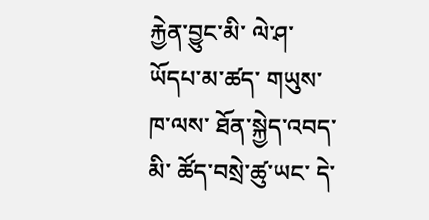རྐྱེན་བྱུང་མི་ ལེ་ཤ་ཡོདཔ་མ་ཚད་ གཡུས་ཁ་ལས་ ཐོན་སྐྱེད་འབད་མི་ ཚོད་བསྲེ་ཚུ་ཡང་ དེ་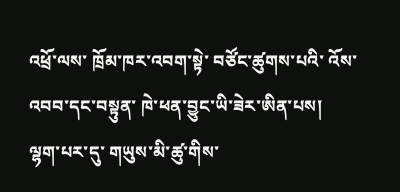འཕྲོ་ལས་ ཁྲོམ་ཁར་འབག་སྟེ་ བཙོང་ཚུགས་པའི་ འོས་འབབ་དང་བསྟུན་ ཁེ་ཕན་བྱུང་ཡི་ཟེར་ཨིན་པས།
ལྷག་པར་དུ་ གཡུས་མི་ཚུ་གིས་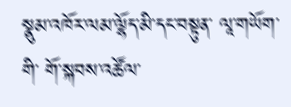སྣུམ་འཁོར་ལམ་ལྷོད་མི་དང་བསྟུན་ ལཱ་གཡོག་གི་ གོ་སྐབས་འཚོལ་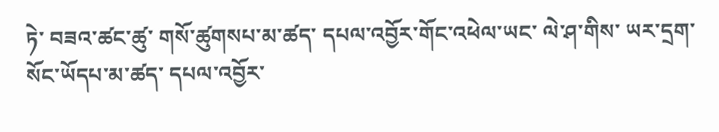ཏེ་ བཟའ་ཚང་ཚུ་ གསོ་ཚུགསཔ་མ་ཚད་ དཔལ་འབྱོར་གོང་འཕེལ་ཡང་ ལེ་ཤ་གིས་ ཡར་དྲག་སོང་ཡོདཔ་མ་ཚད་ དཔལ་འབྱོར་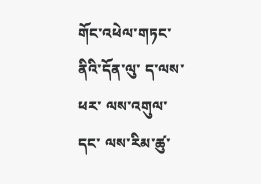གོང་འཕེལ་གཏང་ནིའི་དོན་ལུ་ ད་ལས་ཕར་ ལས་འགུལ་དང་ ལས་རིམ་ཚུ་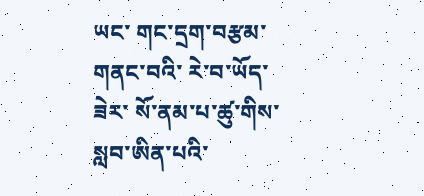ཡང་ གང་དྲག་བརྩམ་གནང་བའི་ རེ་བ་ཡོད་ཟེར་ སོ་ནམ་པ་ཚུ་གིས་ སླབ་ཨིན་པའི་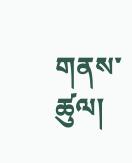གནས་ཚུལ།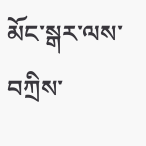མོང་སྒར་ལས་ བཀྲིས་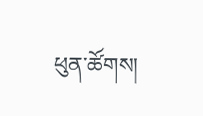ཕུན་ཚོགས།